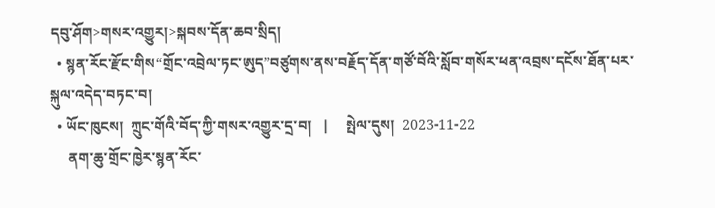དབུ་ཤོག>གསར་འགྱུར།>སྐབས་དོན་ཆབ་སྲིད།
  • སྙན་རོང་རྫོང་གིས“གྲོང་འབྲེལ་ཏང་ཨུད”བཙུགས་ནས་བརྗོད་དོན་གཙོ་བོའི་སློབ་གསོར་ཕན་འབྲས་དངོས་ཐོན་པར་སྐུལ་འདེད་བཏང་བ།
  • ཡོང་ཁུངས།  ཀྲུང་གོའི་བོད་ཀྱི་གསར་འགྱུར་དྲ་བ།   |     སྤེལ་དུས།  2023-11-22
     ནག་ཆུ་གྲོང་ཁྱེར་སྙན་རོང་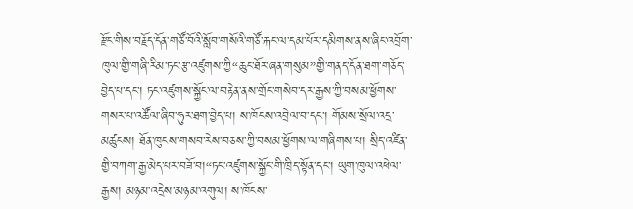རྫོང་གིས་བརྗོད་དོན་གཙོ་བོའི་སློབ་གསོའི་གཙོ་རྐང་ལ་དམ་པོར་དམིགས་ནས་ཞིང་འབྲོག་ཁུལ་གྱི་གཞི་རིམ་ཏང་རྩ་འཛུགས་ཀྱི“ཆུང་ཐོར་ཞན་གསུམ”གྱི་གནད་དོན་ཐག་གཅོད་བྱེད་པ་དང་། ཏང་འཛུགས་སྐྱོང་ལ་བརྟེན་ནས་གྲོང་གསེབ་དར་རྒྱས་ཀྱི་བསམ་ཕྱོགས་གསར་པ་འཚོལ་ཞིབ་ཧུར་ཐག་བྱེད་པ། ས་ཁོངས་འབྲེལ་བ་དང་། གོམས་སྲོལ་འདྲ་མཚུངས། ཐོན་ཁུངས་གསབ་རེས་བཅས་ཀྱི་བསམ་ཕྱོགས་ལ་གཞིགས་པ། སྲིད་འཛིན་གྱི་བཀག་རྒྱ་མེད་པར་བཟོ་བ།“ཏང་འཛུགས་སྐྱོང་གི་ཁྲིད་སྟོན་དང་། ཡུག་ཁུལ་འཕེལ་རྒྱས། མཉམ་འདྲེས་མཉམ་འགུལ། ས་ཁོངས་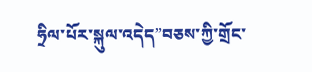ཧྲིལ་པོར་སྐུལ་འདེད”བཅས་ཀྱི་གྲོང་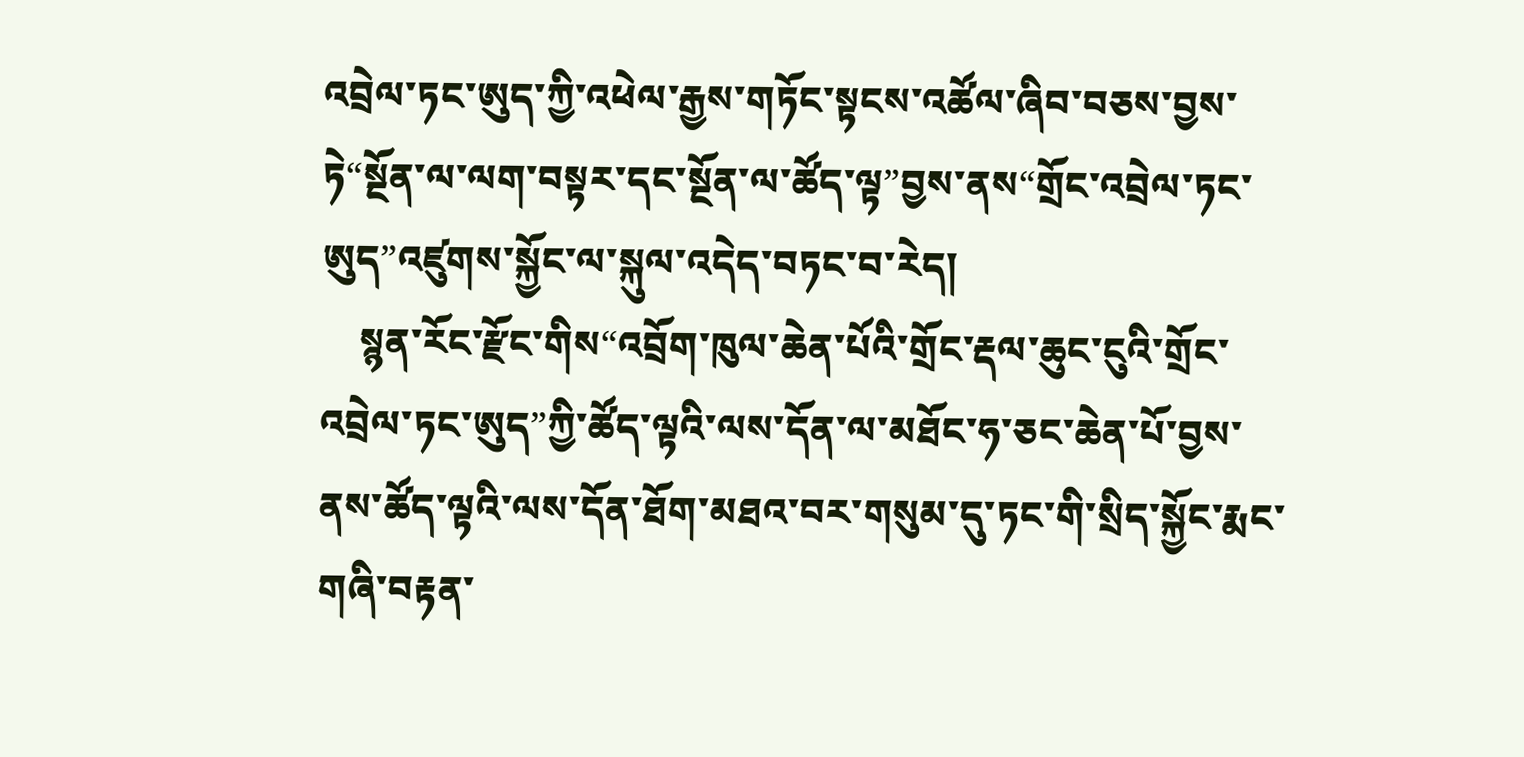འབྲེལ་ཏང་ཨུད་ཀྱི་འཕེལ་རྒྱས་གཏོང་སྟངས་འཚོལ་ཞིབ་བཅས་བྱས་ཏེ“སྔོན་ལ་ལག་བསྟར་དང་སྔོན་ལ་ཚོད་ལྟ”བྱས་ནས“གྲོང་འབྲེལ་ཏང་ཨུད”འཛུགས་སྐྱོང་ལ་སྐུལ་འདེད་བཏང་བ་རེད།
    སྙན་རོང་རྫོང་གིས“འབྲོག་ཁུལ་ཆེན་པོའི་གྲོང་རྡལ་ཆུང་ངུའི་གྲོང་འབྲེལ་ཏང་ཨུད”ཀྱི་ཚོད་ལྟའི་ལས་དོན་ལ་མཐོང་ཧ་ཅང་ཆེན་པོ་བྱས་ནས་ཚོད་ལྟའི་ལས་དོན་ཐོག་མཐའ་བར་གསུམ་དུ་ཏང་གི་སྲིད་སྐྱོང་རྨང་གཞི་བརྟན་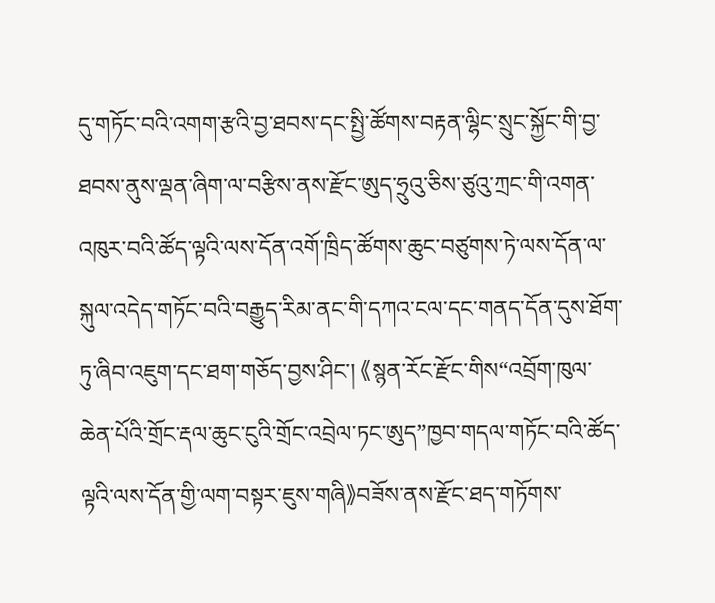དུ་གཏོང་བའི་འགག་རྩའི་བྱ་ཐབས་དང་སྤྱི་ཚོགས་བརྟན་ལྷིང་སྲུང་སྐྱོང་གི་བྱ་ཐབས་ནུས་ལྡན་ཞིག་ལ་བརྩིས་ནས་རྫོང་ཨུད་ཧྲུའུ་ཅིས་ཙུའུ་ཀྲང་གི་འགན་འཁུར་བའི་ཚོད་ལྟའི་ལས་དོན་འགོ་ཁྲིད་ཚོགས་ཆུང་བཙུགས་ཏེ་ལས་དོན་ལ་སྐུལ་འདེད་གཏོང་བའི་བརྒྱུད་རིམ་ནང་གི་དཀའ་ངལ་དང་གནད་དོན་དུས་ཐོག་ཏུ་ཞིབ་འཇུག་དང་ཐག་གཅོད་བྱས་ཤིང་། 《སྙན་རོང་རྫོང་གིས“འབྲོག་ཁུལ་ཆེན་པོའི་གྲོང་རྡལ་ཆུང་ངུའི་གྲོང་འབྲེལ་ཏང་ཨུད”ཁྱབ་གདལ་གཏོང་བའི་ཚོད་ལྟའི་ལས་དོན་གྱི་ལག་བསྟར་ཇུས་གཞི》བཟོས་ནས་རྫོང་ཐད་གཏོགས་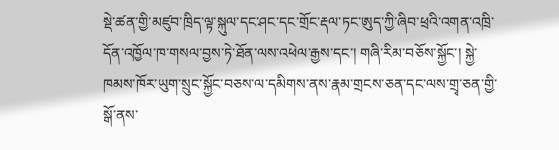སྡེ་ཚན་གྱི་མཛུབ་ཁྲིད་ལྟ་སྐུལ་དང་ཤང་དང་གྲོང་རྡལ་ཏང་ཨུད་ཀྱི་ཞིབ་ཕྲའི་འགན་འཁྲི་དོན་འཁྱོལ་ཁ་གསལ་བྱས་ཏེ་ཐོན་ལས་འཕེལ་རྒྱས་དང་། གཞི་རིམ་བཅོས་སྐྱོང་། སྐྱེ་ཁམས་ཁོར་ཡུག་སྲུང་སྐྱོང་བཅས་ལ་དམིགས་ནས་རྣམ་གྲངས་ཅན་དང་ལས་གྲྭ་ཅན་གྱི་སྒོ་ནས་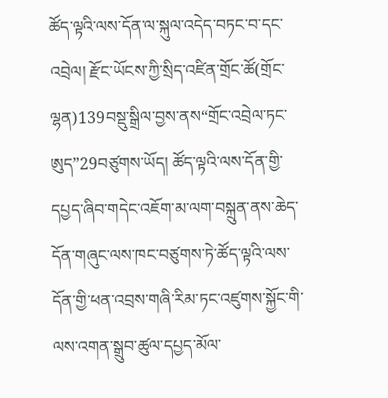ཚོད་ལྟའི་ལས་དོན་ལ་སྐུལ་འདེད་བཏང་བ་དང་འབྲེལ། རྫོང་ཡོངས་ཀྱི་སྲིད་འཛིན་གྲོང་ཚོ(གྲོང་ལྷན)139བསྡུ་སྒྲིལ་བྱས་ནས“གྲོང་འབྲེལ་ཏང་ཨུད”29བཙུགས་ཡོད། ཚོད་ལྟའི་ལས་དོན་གྱི་དཔྱད་ཞིབ་གདེང་འཇོག་མ་ལག་བསྐྲུན་ནས་ཆེད་དོན་གཞུང་ལས་ཁང་བཙུགས་ཏེ་ཚོད་ལྟའི་ལས་དོན་གྱི་ཕན་འབྲས་གཞི་རིམ་ཏང་འཛུགས་སྐྱོང་གི་ལས་འགན་སྒྲུབ་ཚུལ་དཔྱད་མོལ་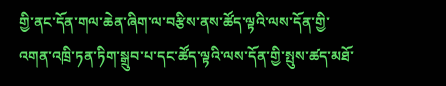གྱི་ནང་དོན་གལ་ཆེན་ཞིག་ལ་བརྩིས་ནས་ཚོད་ལྟའི་ལས་དོན་གྱི་འགན་འཁྲི་ཏན་ཏིག་སྒྲུབ་པ་དང་ཚོད་ལྟའི་ལས་དོན་གྱི་སྤུས་ཚད་མཐོ་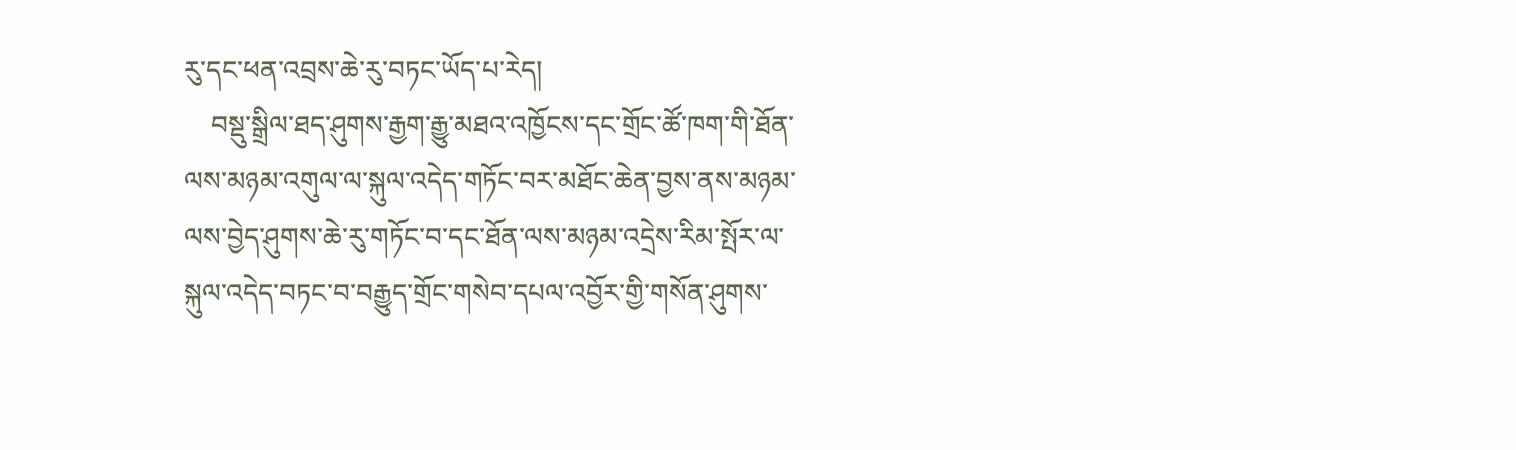རུ་དང་ཕན་འབྲས་ཆེ་རུ་བཏང་ཡོད་པ་རེད།
    བསྡུ་སྒྲིལ་ཐད་ཤུགས་རྒྱག་རྒྱུ་མཐའ་འཁྱོངས་དང་གྲོང་ཚོ་ཁག་གི་ཐོན་ལས་མཉམ་འགུལ་ལ་སྐུལ་འདེད་གཏོང་བར་མཐོང་ཆེན་བྱས་ནས་མཉམ་ལས་བྱེད་ཤུགས་ཆེ་རུ་གཏོང་བ་དང་ཐོན་ལས་མཉམ་འདྲེས་རིམ་སྤོར་ལ་སྐུལ་འདེད་བཏང་བ་བརྒྱུད་གྲོང་གསེབ་དཔལ་འབྱོར་གྱི་གསོན་ཤུགས་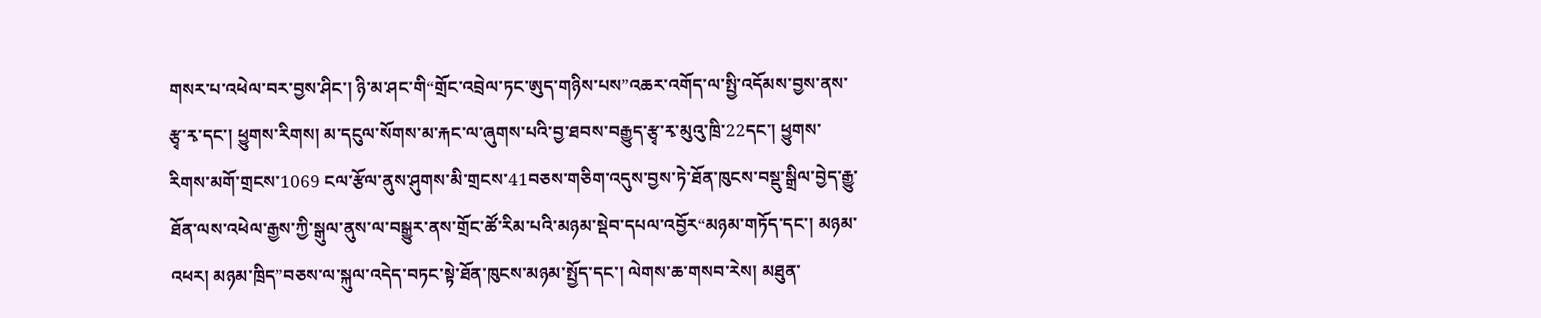གསར་པ་འཕེལ་བར་བྱས་ཤིང་། ཉི་མ་ཤང་གི“གྲོང་འབྲེལ་ཏང་ཨུད་གཉིས་པས”འཆར་འགོད་ལ་སྤྱི་འདོམས་བྱས་ནས་རྩྭ་རྭ་དང་། ཕྱུགས་རིགས། མ་དངུལ་སོགས་མ་རྐང་ལ་ཞུགས་པའི་བྱ་ཐབས་བརྒྱུད་རྩྭ་རྭ་མུའུ་ཁྲི་22དང་། ཕྱུགས་རིགས་མགོ་གྲངས་1069 ངལ་རྩོལ་ནུས་ཤུགས་མི་གྲངས་41བཅས་གཅིག་འདུས་བྱས་ཏེ་ཐོན་ཁུངས་བསྡུ་སྒྲིལ་བྱེད་རྒྱུ་ཐོན་ལས་འཕེལ་རྒྱས་ཀྱི་སྒུལ་ནུས་ལ་བསྒྱུར་ནས་གྲོང་ཚོ་རིམ་པའི་མཉམ་སྡེབ་དཔལ་འབྱོར“མཉམ་གཏོད་དང་། མཉམ་འཕར། མཉམ་ཁྲིད”བཅས་ལ་སྐུལ་འདེད་བཏང་སྟེ་ཐོན་ཁུངས་མཉམ་སྤྱོད་དང་། ལེགས་ཆ་གསབ་རེས། མཐུན་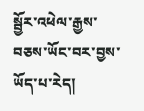སྦྱོར་འཕེལ་རྒྱས་བཅས་ཡོང་བར་བྱས་ཡོད་པ་རེད།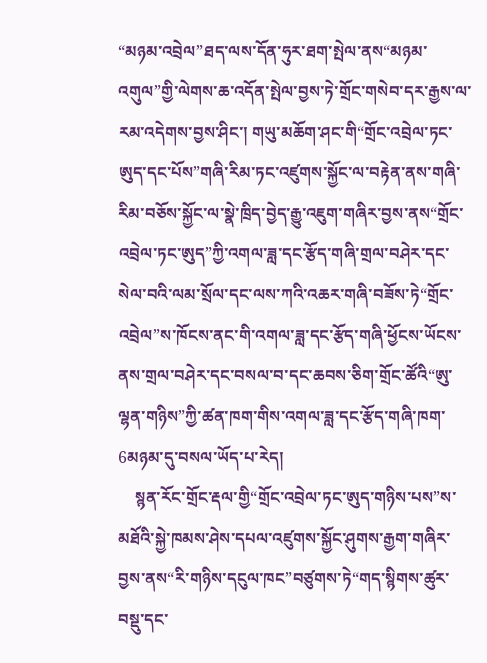“མཉམ་འབྲེལ”ཐད་ལས་དོན་ཧུར་ཐག་སྤེལ་ནས“མཉམ་འགུལ”གྱི་ལེགས་ཆ་འདོན་སྤེལ་བྱས་ཏེ་གྲོང་གསེབ་དར་རྒྱས་ལ་རམ་འདེགས་བྱས་ཤིང་། གཡུ་མཆོག་ཤང་གི“གྲོང་འབྲེལ་ཏང་ཨུད་དང་པོས”གཞི་རིམ་ཏང་འཛུགས་སྐྱོང་ལ་བརྟེན་ནས་གཞི་རིམ་བཅོས་སྐྱོང་ལ་སྣེ་ཁྲིད་བྱེད་རྒྱུ་འཇུག་གཞིར་བྱས་ནས“གྲོང་འབྲེལ་ཏང་ཨུད”ཀྱི་འགལ་ཟླ་དང་རྩོད་གཞི་གྲལ་བཤེར་དང་སེལ་བའི་ལམ་སྲོལ་དང་ལས་ཀའི་འཆར་གཞི་བཟོས་ཏེ“གྲོང་འབྲེལ”ས་ཁོངས་ནང་གི་འགལ་ཟླ་དང་རྩོད་གཞི་ཕྱོངས་ཡོངས་ནས་གྲལ་བཤེར་དང་བསལ་བ་དང་ཆབས་ཅིག་གྲོང་ཚོའི“ཨུ་ལྷན་གཉིས”ཀྱི་ཚན་ཁག་གིས་འགལ་ཟླ་དང་རྩོད་གཞི་ཁག་6མཉམ་དུ་བསལ་ཡོད་པ་རེད།
    སྙན་རོང་གྲོང་རྡལ་གྱི“གྲོང་འབྲེལ་ཏང་ཨུད་གཉིས་པས”ས་མཐོའི་སྐྱེ་ཁམས་ཤེས་དཔལ་འཛུགས་སྐྱོང་ཤུགས་རྒྱག་གཞིར་བྱས་ནས“རི་གཉིས་དངུལ་ཁང”བཙུགས་ཏེ“གད་སྙིགས་ཚུར་བསྡུ་དང་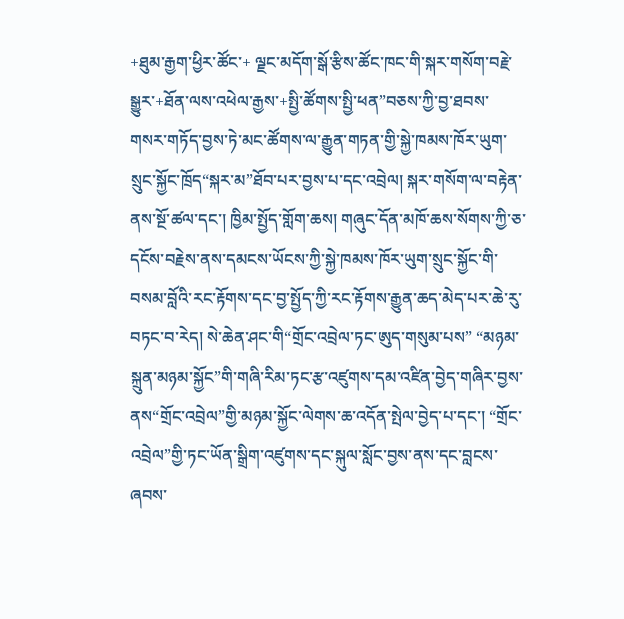+ཐུམ་རྒྱག་ཕྱིར་ཚོང་+ ལྗང་མདོག་སྒོ་རྩིས་ཚོང་ཁང་གི་སྐར་གསོག་བརྗེ་སྒྱུར་+ཐོན་ལས་འཕེལ་རྒྱས་+སྤྱི་ཚོགས་སྤྱི་ཕན”བཅས་ཀྱི་བྱ་ཐབས་གསར་གཏོད་བྱས་ཏེ་མང་ཚོགས་ལ་རྒྱུན་གཏན་གྱི་སྐྱེ་ཁམས་ཁོར་ཡུག་སྲུང་སྐྱོང་ཁྲོད“སྐར་མ”ཐོབ་པར་བྱས་པ་དང་འབྲེལ། སྐར་གསོག་ལ་བརྟེན་ནས་སྔོ་ཚལ་དང་། ཁྱིམ་སྤྱོད་གློག་ཆས། གཞུང་དོན་མཁོ་ཆས་སོགས་ཀྱི་ཅ་དངོས་བརྗེས་ནས་དམངས་ཡོངས་ཀྱི་སྐྱེ་ཁམས་ཁོར་ཡུག་སྲུང་སྐྱོང་གི་བསམ་བློའི་རང་རྟོགས་དང་བྱ་སྤྱོད་ཀྱི་རང་རྟོགས་རྒྱུན་ཆད་མེད་པར་ཆེ་རུ་བཏང་བ་རེད། སེ་ཆེན་ཤང་གི“གྲོང་འབྲེལ་ཏང་ཨུད་གསུམ་པས” “མཉམ་སྐྲུན་མཉམ་སྐྱོང”གི་གཞི་རིམ་ཏང་རྩ་འཛུགས་དམ་འཛིན་བྱེད་གཞིར་བྱས་ནས“གྲོང་འབྲེལ”གྱི་མཉམ་སྐྱོང་ལེགས་ཆ་འདོན་སྤེལ་བྱེད་པ་དང་། “གྲོང་འབྲེལ”གྱི་ཏང་ཡོན་སྒྲིག་འཛུགས་དང་སྐུལ་སློང་བྱས་ནས་དང་བླངས་ཞབས་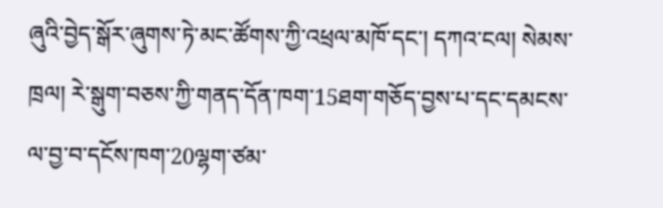ཞུའི་བྱེད་སྒོར་ཞུགས་ཏེ་མང་ཚོགས་ཀྱི་འཕྲལ་མཁོ་དང་། དཀའ་ངལ། སེམས་ཁྲལ། རེ་སྒུག་བཅས་ཀྱི་གནད་དོན་ཁག་15ཐག་གཅོད་བྱས་པ་དང་དམངས་ལ་བྱ་བ་དངོས་ཁག་20ལྷག་ཙམ་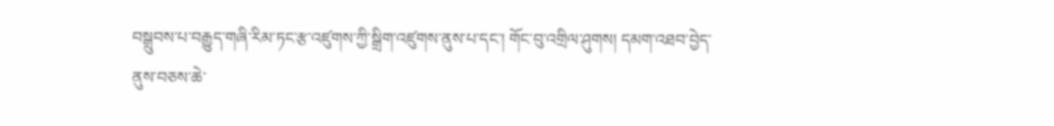བསྒྲུབས་པ་བརྒྱུད་གཞི་རིམ་ཏང་རྩ་འཛུགས་ཀྱི་སྒྲིག་འཛུགས་ནུས་པ་དང་། གོང་བུ་འགྲིལ་ཤུགས། དམག་འཐབ་བྱེད་ནུས་བཅས་ཆེ་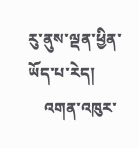རུ་ནུས་ལྡན་ཕྱིན་ཡོད་པ་རེད།
    འགན་འཁུར་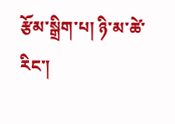རྩོམ་སྒྲིག་པ། ཉི་མ་ཚེ་རིང་།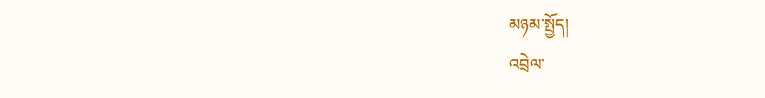མཉམ་སྤྱོད།
འབྲེལ་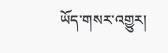ཡོད་གསར་འགྱུར།